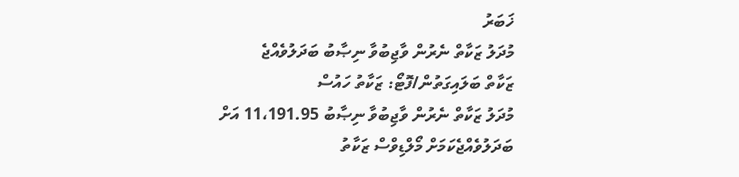ޚަބަރު
މުދަލު ޒަކާތް ނެރުން ވާޖިބުވާ ނިޞާބު ބަދަލުވެއްޖެ
ޒަކާތް ބަލައިގަތުން/ފޮޓޯ: ޒަކާތު ހައުސް
މުދަލު ޒަކާތް ނެރުން ވާޖިބުވާ ނިޞާބު 11،191.95 އަށް ބަދަލުވެއްޖެކަމަށް މޯލްޑިވްސް ޒަކާތު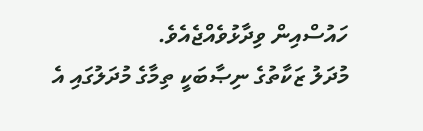ހައުސްއިން ވިދާޅުވެއްޖެއެވެ.
މުދަލު ޒަކާތުގެ ނިޞާބަކީ ތިމާގެ މުދަލުގައި އެ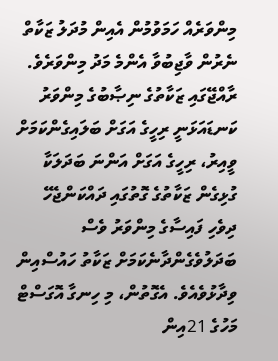މިންވަރެއް ހަމަވުމުން އެއިން މުދަލު ޒަކާތް ނެރުން ވާޖިބުވާ އެންމެ މަދު މިންވަރެވެ.
ރާއްޖޭގައި ޒަކާތުގެ ނިޞާބުގެ މިންވަރު ކަނޑައަޅަނީ ރިހީގެ އަގަށް ބަލައިގެންކަމަށް ވީއިރު، ރިހީގެ އަގަށް އަންނަ ބަދަލަކާ ގުޅިގެން ޒަކާތުގެ ގޮތުގައި ދައްކަންޖެހޭ ދިވެހި ފައިސާގެ މިންވަރު ވެސް ބަދަލުވެގެންދާނެކަމަށް ޒަކާތު ހައުސްއިން ވިދާޅުވެއެވެ. އެގޮތުން، މި ހިނގާ އޮގަސްޓް މަހުގެ 21އިން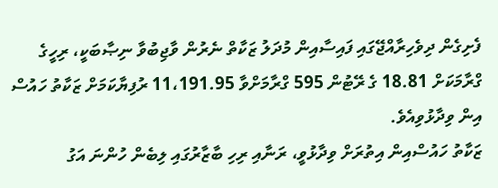ފެށިގެން ދިވެހިރާއްޖޭގައި ފައިސާއިން މުދަލު ޒަކާތް ނެރުން ވާޖިބުވާ ނިޞާބަކީ، ރިހީގެ ގްރާމަކަށް 18.81 ގެ ރޭޓުން 595 ގްރާމަށްވާ 11،191.95 ރުފިޔާކަމަށް ޒަކާތު ހައުސް އިން ވިދާޅުވިއެވެ.
ޒަކާތު ހައުސްއިން އިތުރަށް ވިދާޅުވީ، ރަނާއި ރިހި ބާޒާރުގައި ލިބެން ހުންނަ އަގު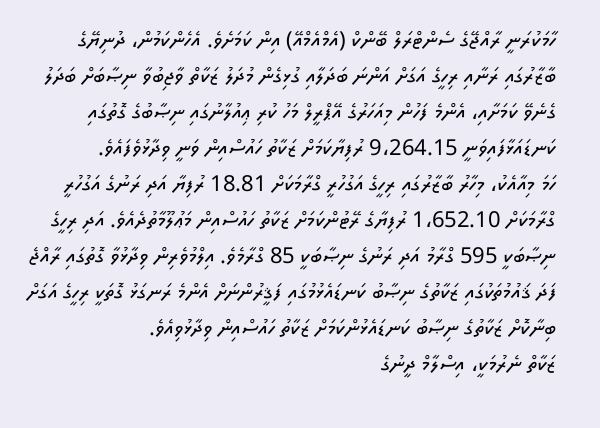ހާމަކުރަނީ ރާއްޖޭގެ ސެންޓްރަލް ބޭންކް (އެމްއެމްއޭ) އިން ކަމަށެވެ. އެހެންކަމުން، ދުނިޔޭގެ ބާޒާރުގައި ރަނާއި ރިހީގެ އަގަށް އަންނަ ބަދަލާއި ގުޅިގެން މުދަލު ޒަކާތް ވާޖިބުވާ ނިޞާބަށް ބަދަލު ގެނެވޭ ކަމަށާއި، އެންމެ ފަހުން މިއަހަރުގެ އޭޕްރީލް މަހު ކުރި ޢިއުލާނުގައި ނިޞާބުގެ ގޮތުގައި ކަނޑައަޅާފައިވަނީ 9،264.15 ރުފިޔާކަމަށް ޒަކާތު ހައުސްއިން ވަނީ ވިދާޅުވެފައެވެ.
ހަމަ މިއާއެކު، މިހާރު ބާޒާރުގައި ރިހީގެ އަގުހުރީ ގްރާމަކަށް 18.81 ރުފިޔާ އަދި ރަނުގެ އަގުހުރީ ގްރާމަކަށް 1،652.10 ރުފިޔާގެ ރޭޓުންކަމަށް ޒަކާތު ހައުސްއިން މަޢުލޫމާތުދެއެވެ. އަދި ރިހީގެ ނިޞާބަކީ 595 ގްރާމު އަދި ރަނުގެ ނިޞާބަކީ 85 ގްރާމެވެ. އިލްމުވެރިން ވިދާޅުވާ ގޮތުގައި ރާއްޖެ ފަދަ ޤައުމުތަކުގައި ޒަކާތުގެ ނިޞާބު ކަނޑައެޅުމުގައި ފަޤީރުންނަށް އެންމެ ރަނގަޅު ގޮތަކީ ރިހީގެ އަގަށް ބިނާކޮށް ޒަކާތުގެ ނިޞާބު ކަނޑައެޅުންކަމަށް ޒަކާތު ހައުސްއިން ވިދާޅުވިއެވެ.
ޒަކާތް ނެރުމަކީ، އިސްލާމް ދީނުގެ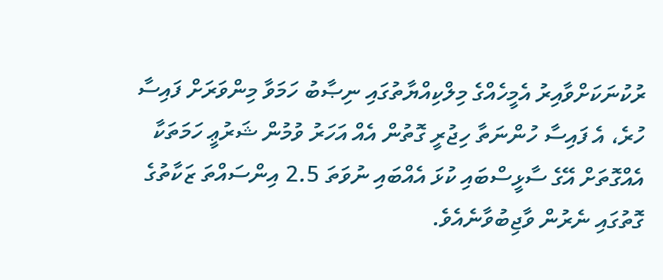ރުކުނަކަށްވާއިރު އެމީހެއްގެ މިލްކިއްޔާތުގައި ނިޞާބު ހަމަވާ މިންވަރަށް ފައިސާ ހުރެ، އެ ފައިސާ ހުންނަތާ ހިޖުރީ ގޮތުން އެއް އަހަރު ވުމުން ޝަރުޢީ ހަމަތަކާ އެއްގޮތަށް އޭގެ ސާޅީސްބައި ކުޅަ އެއްބައި ނުވަތަ 2.5 އިންސައްތަ ޒަކާތުގެ ގޮތުގައި ނެރުން ވާޖިބުވާނެއެވެ.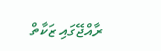ރާއްޖޭގައި ޒަކާތް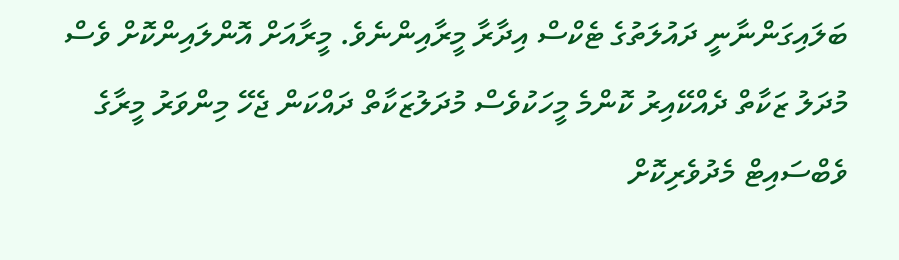ބަލައިގަންނާނީ ދައުލަތުގެ ޓެކްސް އިދާރާ މީރާއިންނެވެ. މީރާއަށް އޮންލައިންކޮށް ވެސް މުދަލު ޒަކާތް ދެއްކޭއިރު ކޮންމެ މީހަކުވެސް މުދަލުޒަކާތް ދައްކަން ޖެހޭ މިންވަރު މީރާގެ ވެބްސައިޓް މެދުވެރިކޮށް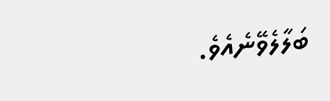ބަލާލެވޭނެއެވެ.